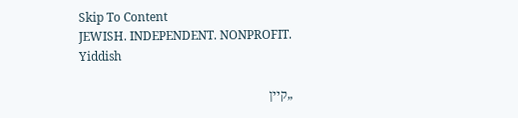Skip To Content
JEWISH. INDEPENDENT. NONPROFIT.
Yiddish

„קיין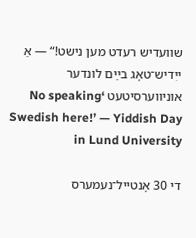שוועדיש רעדט מען נישט!“ — אַ ייִדיש־טאָג בײַם לונדער אוניװערסיטעט ‘No speaking Swedish here!’ — Yiddish Day in Lund University

די 30 אָנטייל־נעמערס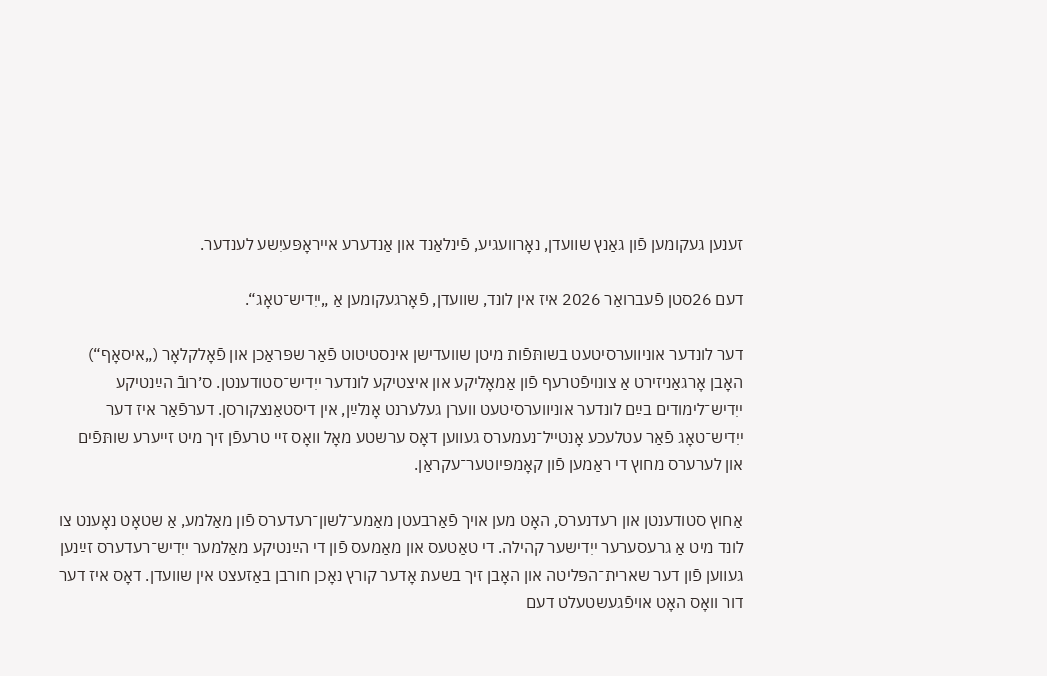זענען געקומען פֿון גאַנץ שװעדן, נאָרװעגיע, פֿינלאַנד און אַנדערע אייראָפּעיִשע לענדער.

דעם 26סטן פֿעברואַר 2026 איז אין לונד, שװעדן, פֿאָרגעקומען אַ „ייִדיש־טאָג“.

דער לונדער אוניװערסיטעט בשותּפֿות מיטן שוועדישן אינסטיטוט פֿאַר שפּראַכן און פֿאָלקלאָר („איסאָף“) האָבן אָרגאַניזירט אַ צונױפֿטרעף פֿון אַמאָליקע און איצטיקע לונדער ייִדיש־סטודענטן. ס׳רובֿ הײַנטיקע ייִדיש־לימודים בײַם לונדער אוניװערסיטעט װערן געלערנט אָנלײַן, אין דיסטאַנצקורסן. דערפֿאַר איז דער ייִדיש־טאָג פֿאַר עטלעכע אָנטייל־נעמערס געװען דאָס ערשטע מאָל װאָס זײ טרעפֿן זיך מיט זײערע שותּפֿים און לערערס מחוץ די ראַמען פֿון קאָמפּיוטער־עקראַן.

אַחוץ סטודענטן און רעדנערס, האָט מען אויך פֿאַרבעטן מאַמע־לשון־רעדערס פֿון מאַלמע, אַ שטאָט נאָענט צו לונד מיט אַ גרעסערער ייִדישער קהילה. די טאַטעס און מאַמעס פֿון די הײַנטיקע מאַלמער ייִדיש־רעדערס זײַנען געװען פֿון דער שארית־הפּליטה און האָבן זיך בשעת אָדער קורץ נאָכן חורבן באַזעצט אין שװעדן. דאָס איז דער דור וואָס האָט אויפֿגעשטעלט דעם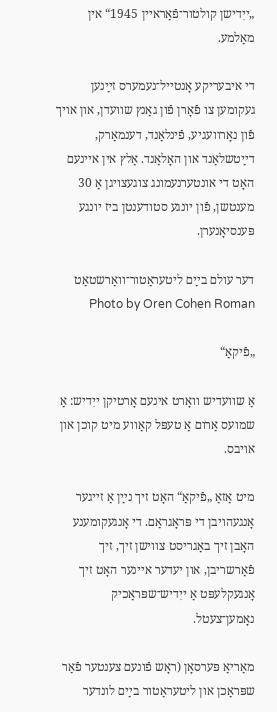„ייִדישן קולטור־פֿאַראײן 1945“ אין מאַלמע.

די איבעריקע אָנטײל־נעמערס זײַנען געקומען צו פֿאָרן פֿון גאַנץ שװעדן, און אױך פֿון נאָרװעגיע, פֿינלאַנד, דענמאַרק, דײַטשלאַנד און האָלאַנד. אַלץ אין איינעם האָט די אונטערנעמונג צוגעצויגן אַ 30 מענטשן, פֿון יונגע סטודענטן ביז יונגע פּענסיאָנערן.

דער עולם בײַם ליטעראַטור־וואַרשטאַט Photo by Oren Cohen Roman

„פֿיקאַ“

אַ שוועדיש וואָרט אינעם אָרטיקן ייִדיש: אַ שמועס אַרום אַ טעפּל קאַווע מיט קוכן און אױבס.

מיט אַזאַ „פֿיקאַ“ האָט זיך נײַן אַ זײגער אָנגעהױבן די פּראָגראַם. די אָנגעקומענע האָבן זיך באַגריסט צװישן זיך, זיך פֿאַרשריבן, און יעדער אײנער האָט זיך אָנגעקלעפּט אַ ייִדיש־שפּראַכיק נאָמען־צעטל.

מאַריאַ פּערסאָן (ראָש פֿונעם צענטער פֿאַר שפּראַכן און ליטעראַטור בײַם לונדער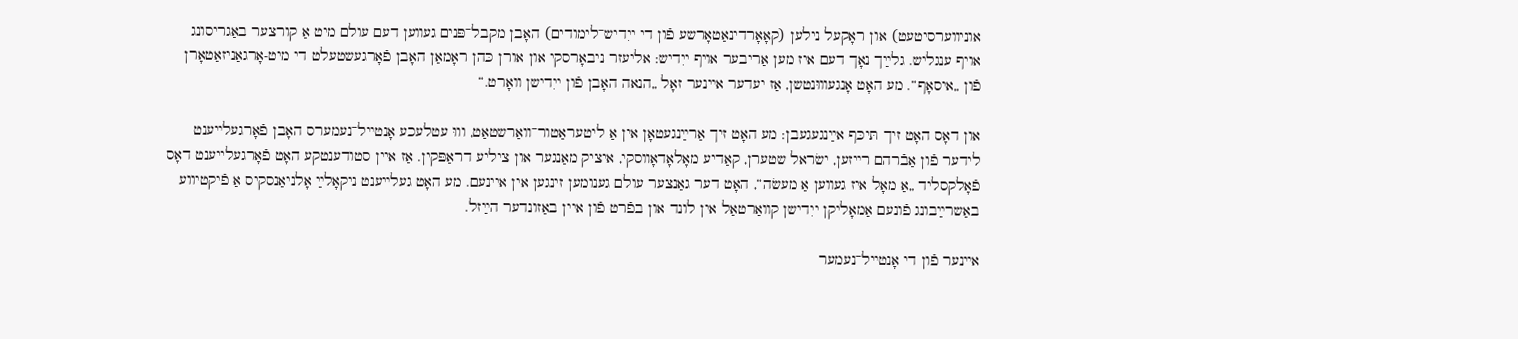אוניװערסיטעט) און ראָקעל נילען (קאָאָרדינאַטאָרשע פֿון די ייִדיש־לימודים) האָבן מקבל־פּנים געװען דעם עולם מיט אַ קורצער באַגריסונג אויף ענגליש. גלײַך נאָך דעם איז מען אַריבער אױף ייִדיש: אליעזר ניבאָרסקי און אורן כּהן ראָמאַן האָבן פֿאָרגעשטעלט די מיט-אָרגאַניזאַטאָרן פֿון „איסאָף“. מע האָט אָנגעװוּנטשן, אַז יעדער אײנער זאָל „הנאה האָבן פֿון ייִדישן װאָרט.“

און דאָס האָט זיך תּיכּף אײַנגעגעבן: מע האָט זיך אַרײַנגעטאָן אין אַ ליטעראַטור־װאַרשטאַט, וווּ עטלעכע אָנטײל־נעמערס האָבן פֿאָרגעלײענט לידער פֿון אַבֿרהם רײזען, ישׂראל שטערן, קאַדיע מאָלאָדאָװסקי, איציק מאַנגער און ציליע דראַפּקין. אַז איין סטודענטקע האָט פֿאָרגעלייענט דאָס פֿאָלקסליד „אַ מאָל איז געװען אַ מעשׂה“, האָט דער גאַנצער עולם גענומען זינגען אין איינעם. מע האָט געלײענט ניקאָלײַ אָלניאַנסקיס אַ פֿיקטיווע באַשרײַבונג פֿונעם אַמאָליקן ייִדישן קװאַרטאַל אין לונד און בפֿרט פֿון איין באַזונדער הײַזל.

אײנער פֿון די אָנטײל־נעמער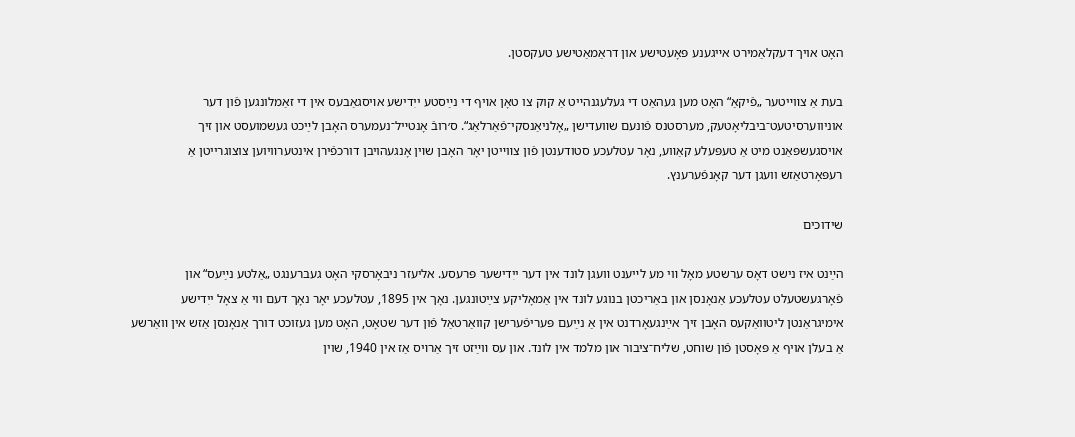האָט אויך דעקלאַמירט אײגענע פּאָעטישע און דראַמאַטישע טעקסטן.

בעת אַ צװײטער „פֿיקאַ“ האָט מען געהאַט די געלעגנהײט אַ קוק צו טאָן אױף די נײַסטע ייִדישע אױסגאַבעס אין די זאַמלונגען פֿון דער אוניווערסיטעט־ביבליאָטעק, מערסטנס פֿונעם שװעדישן „אָלניאַנסקי־פֿאַרלאַג“. ס׳רובֿ אָנטײל־נעמערס האָבן לײַכט געשמועסט און זיך אױסגעשפּאַנט מיט אַ טעפּעלע קאַװע, נאָר עטלעכע סטודענטן פֿון צװײטן יאָר האָבן שױן אָנגעהויבן דורכפֿירן אינטערװיוען צוצוגרייטן אַ רעפּאָרטאַזש וועגן דער קאָנפֿערענץ.

שידוכים

הײַנט איז נישט דאָס ערשטע מאָל װי מע לײענט װעגן לונד אין דער ייִדישער פּרעסע. אליעזר ניבאָרסקי האָט געברענגט „אַלטע נײַעס“ און פֿאָרגעשטעלט עטלעכע אַנאָנסן און באַריכטן בנוגע לונד אין אַמאָליקע צײַטונגען. נאָך אין 1895, עטלעכע יאָר נאָך דעם ווי אַ צאָל ייִדישע אימיגראַנטן ליטוואַקעס האָבן זיך אײַנגעאָרדנט אין אַ נײַעם פּעריפֿערישן קוואַרטאַל פֿון דער שטאָט, האָט מען געזוכט דורך אַנאָנסן אַזש אין װאַרשע אַ בעלן אויף אַ פּאָסטן פֿון שוחט, שליח־ציבור און מלמד אין לונד. און עס װײַזט זיך אַרױס אַז אין 1940, שוין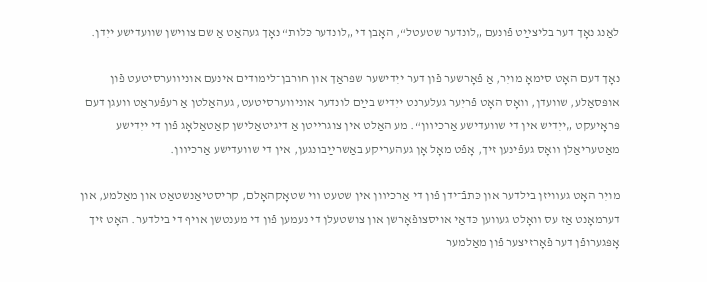לאַנג נאָך דער בליצײַט פֿונעם „לונדער שטעטל“, האָבן די „לונדער כּלות“ נאָך געהאַט אַ שם צווישן שוועדישע ייִדן.

נאָך דעם האָט סימאָ מויִר, אַ פֿאָרשער פֿון דער ייִדישער שפּראַך און חורבן־לימודים אינעם אוניװערסיטעט פֿון אופּסאַלע, שװעדן, װאָס האָט פֿריִער געלערנט ייִדיש בײַם לונדער אוניווערסיטעט, געהאַלטן אַ רעפֿעראַט װעגן דעם פּראָיעקט „ייִדיש אין די שװעדישע אַרכיװן“. מע האַלט אין צוגרײטן אַ דיגיטאַלישן קאַטאַלאָג פֿון די ייִדישע מאַטעריאַלן װאָס געפֿינען זיך, אָפֿט מאָל אָן געהעריקע באַשרײַבונגען, אין די שװעדישע אַרכיװן.

מויִר האָט געװיזן בילדער און כּתבֿ־ידן פֿון די אַרכיװן אין שטעט װי שטאָקהאָלם, קריסטיאַנשטאַט און מאַלמע, און דערמאָנט אַז עס װאָלט געװען כּדאַי אויסצופֿאָרשן און צושטעלן די נעמען פֿון די מענטשן אױף די בילדער. האָט זיך אָפּגערופֿן דער פֿאָרזיצער פֿון מאַלמער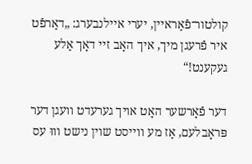קולטור־פֿאַראײן, יערי אײלנבערג: „דאַרפֿט איר פֿרעגן מיך, איך האָב זײ דאָך אַלע געקענט!“

דער פֿאָרשער האָט אויך גערעדט װעגן דער פּראָבלעם, אַז מע װײסט שױן נישט װוּ עס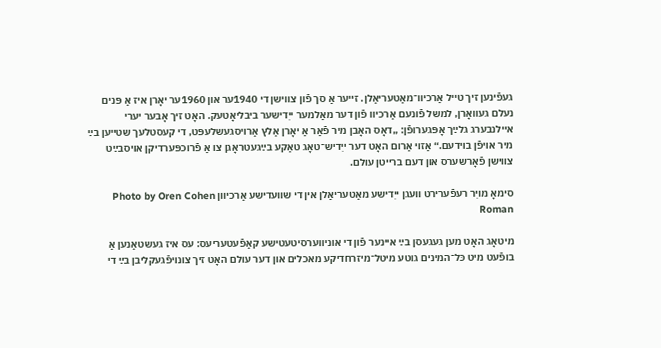געפֿינען זיך טייל אַרכיװ־מאַטעריאַלן. זײער אַ סך פֿון צווישן די 1940ער און 1960ער יאָרן איז אַ פּנים נעלם געװאָרן, למשל פֿונעם אַרכיװ פֿון דער מאַלמער ייִדישער ביבליאָטעק. האָט זיך אָבער יערי אײלנבערג גלײַך אָפּגערופֿן: „דאָס האָבן מיר פֿאַר אַ יאָרן אַלץ אַרױסגעשלעפּט, די קעסטלעך שטײען בײַ מיר אױפֿן בױדעם.“ אַזוי אַרום האָט דער ייִדיש־טאָג טאַקע בײַגעטראָגן צו אַ פֿרוכפּערדיקן אױסבײַט צװישן פֿאָרשערס און דעם ברייטן עולם.

סימאָ מויִר רעפֿערירט וועגן ייִדישע מאַטעריאַלן אין די שוועדישע אַרכיוון Photo by Oren Cohen Roman

מיטאָג האָט מען געגעסן בײַ איינער פֿון די אוניװערסיטעטישע קאַפֿעטעריעס: עס איז געשטאַנען אַ בופֿעט מיט כּל־המינים גוטע מיטל־מיזרחדיקע מאכלים און דער עולם האָט זיך צונױפֿגעקליבן בײַ די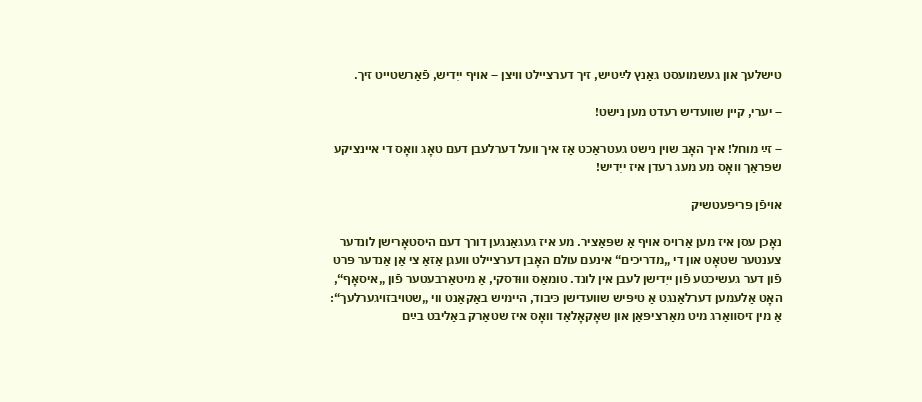טישלעך און געשמועסט גאַנץ לײַטיש, זיך דערצײלט װיצן – אױף ייִדיש, פֿאַרשטײט זיך.

– יערי, קײן שװעדיש רעדט מען נישט!

– זײַ מוחל! איך האָב שױן נישט געטראַכט אַז איך וועל דערלעבן דעם טאָג װאָס די אײנציקע שפּראַך װאָס מע מעג רעדן איז ייִדיש!

אױפֿן פּריפּעטשיק

נאָכן עסן איז מען אַרױס אױף אַ שפּאַציר. מע איז געגאַנגען דורך דעם היסטאָרישן לונדער צענטער שטאָט און די „מדריכים“ אינעם עולם האָבן דערצײלט װעגן אַזאַ צי אַן אַנדער פּרט פֿון דער געשיכטע פֿון ייִדישן לעבן אין לונד. טומאַס װוּדסקי, אַ מיטאַרבעטער פֿון „איסאָף“, האָט אַלעמען דערלאַנגט אַ טיפּיש שװעדישן כּיבוד, היימיש באַקאַנט ווי „שטױבזױגערלעך“: אַ מין זיסװאַרג מיט מאַרציפּאַן און שאָקאָלאַד װאָס איז שטאַרק באַליבט בײַם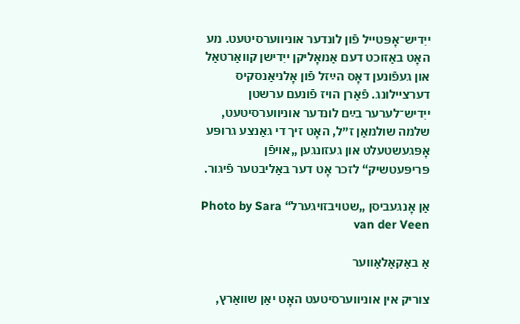ייִדיש־אָפּטײל פֿון לונדער אוניווערסיטעט. מע האָט באַזוכט דעם אַמאָליקן ייִדישן קװאַרטאַל און געפֿונען דאָס הײַזל פֿון אָלניאַנסקיס דערצײלונג. פֿאַרן הויז פֿונעם ערשטן ייִדיש־לערער בײַם לונדער אוניווערסיטעט, שלמה שולמאַן ז״ל, האָט זיך די גאַנצע גרופּע אָפּגעשטעלט און געזונגען „אױפֿן פּריפּעטשיק“ לזכר אָט דער באַליבטער פֿיגור.

אַן אָנגעביסן „שטויבזויגערל“ Photo by Sara van der Veen

אַ באַקאַלאַװער

צוריק אין אוניװערסיטעט האָט יאַן שװאַרץ,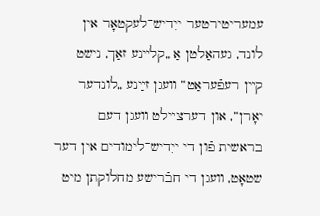עמעריטירטער ייִדיש־לעקטאָר אין לונד, געהאַלטן אַ „קלײנע זאַך, נישט קײן רעפֿעראַט“ װעגן זײַנע „לונדער יאָרן“, און דערצײלט װעגן דעם בראשית פֿון די ייִדיש־לימודים אין דער שטאָט, װעגן די חבֿרישע מחלוקתן מיט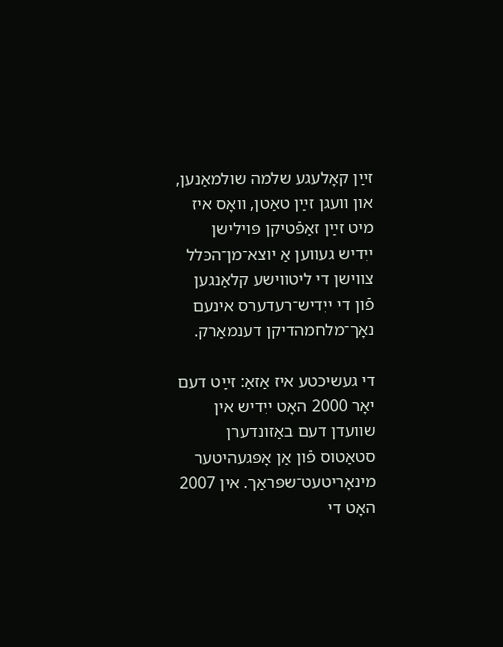זײַן קאָלעגע שלמה שולמאַנען, און װעגן זײַן טאַטן, װאָס איז מיט זײַן זאַפֿטיקן פּױלישן ייִדיש געװען אַ יוצא־מן־הכּלל צװישן די ליטװישע קלאַנגען פֿון די ייִדיש־רעדערס אינעם נאָך־מלחמהדיקן דענמאַרק.

די געשיכטע איז אַזאַ: זײַט דעם יאָר 2000 האָט ייִדיש אין שװעדן דעם באַזונדערן סטאַטוס פֿון אַן אָפּגעהיטער מינאָריטעט־שפּראַך. אין 2007 האָט די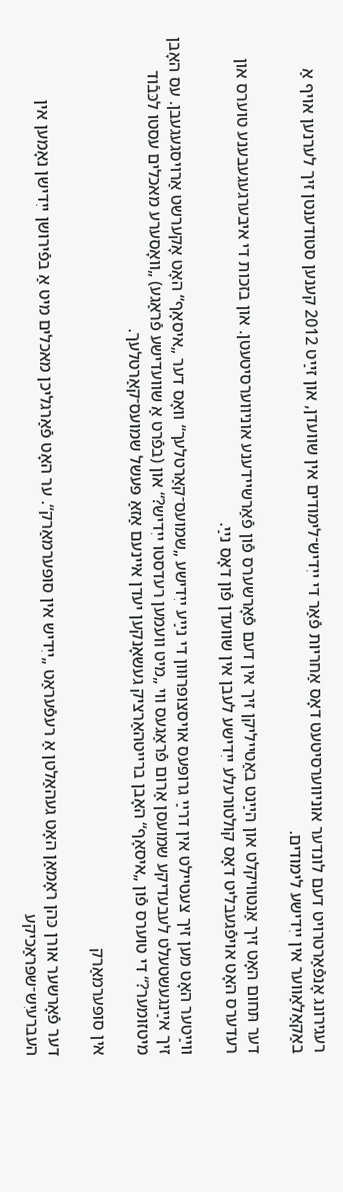רעגירונג אָנפֿאַרטרויט דעם לונדער אוניװערסיטעט דאָס אַחריות פֿאַר די ייִדיש־לימודים אין שװעדן, און זײַט 2012 קענען סטודענטן זיך לערנען אױף אַ באַקאַלאַװער אין ייִדישע לימודים.

דער תּחום האָט זיך אַנטװיקלט און הײַנט באַטייליקן זיך אין דעם פֿאָרשערס פֿון פֿאַרשײדענע אוניװערסיטעטן. און בזכות די איבערגעגעבענע טוערס און רעדערס האָט אױפֿגעבליט דאָס קולטורעלע ייִדישע לעבן אין שװעדן פֿון דאָס נײַ.

ווײַטער האָט מען זיך צעטײלט אין דרײַ גרופּעס אױסצופּרוּװן די נײַע ייִדישע „שמועס־קאַרטלעך“ װאָס דער „איסאָף“ האָט אָקערשט אַרױסגעגעבן. עס האָבן זיך אײַנגעשטעלט לעבעדיקע שמועסן אַרום פֿראַגעס װי „מיט װעמען רעדסטו ייִדיש?“ און (בפֿרט אַ שװעדישע פֿראַגע) „װאָסערע מאכלים עסטו לכּבֿוד מיטזומער?“ די טוערס פֿון „איסאָף“ האָבן ברייטהאַרציק געשאָנקען יעדן איינעם אַזאַ פּעשל שמועס־קאַרטלעך.

אין סופּערמאַרק

דער פֿאָרשער אורן כּהן ראָמאַן האָט געהאַלטן אַ רעפֿעראַט „ייִדיש אין סופּערמאַרק“. ער האָט פֿאַרגליכן מאכלים מיט אַ בפֿירושן ייִדישן נאָמען אין העברעיִש־שפּראַכיקע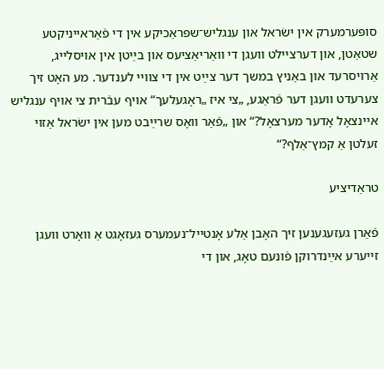סופּערמערק אין ישׂראל און ענגליש־שפּראַכיקע אין די פֿאַראייניקטע שטאַטן, און דערצײלט װעגן די װאַריאַציעס און בײַטן אין אױסלײג, אַרױסרעד און באַניץ במשך דער צײַט אין די צוויי לענדער. מע האָט זיך צערעדט וועגן דער פֿראַגע, „צי איז „ראָגעלעך“ אויף עבֿרית צי אויף ענגליש אײנצאָל אָדער מערצאָל?“ און „פֿאַר װאָס שרײַבט מען אין ישׂראל אַזוי זעלטן אַ קמץ־אַלף?“

טראַדיציע

פֿאַרן געזעגענען זיך האָבן אַלע אָנטײל־נעמערס געזאָגט אַ װאָרט װעגן זײערע אײַנדרוקן פֿונעם טאָג, און די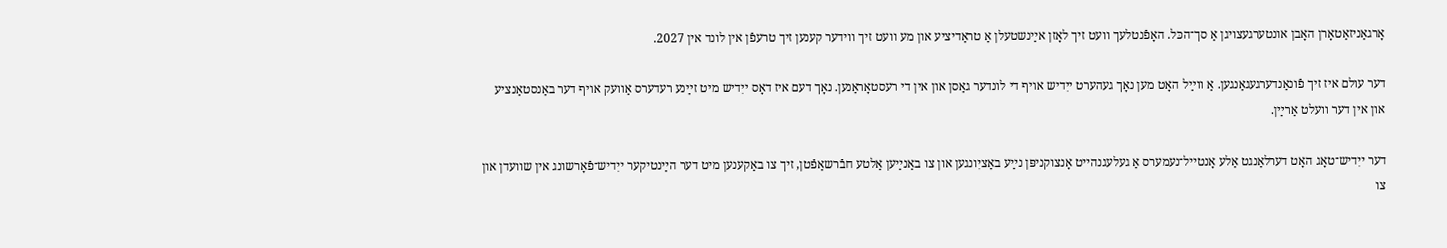אָרגאַניזאַטאָרן האָבן אונטערגעצויגן אַ סך־הכּל. האָפֿנטלעך װעט זיך לאָזן אײַנשטעלן אַ טראַדיציע און מע וועט זיך װידער קענען זיך טרעפֿן אין לונד אין 2027.

דער עולם איז זיך פֿונאַנדערגעגאַנגען. אַ ווײַל האָט מען נאָך געהערט ייִדיש אױף די לונדער גאַסן און אין די רעסטאָראַנען. נאָך דעם איז דאָס ייִדיש מיט זײַנע רעדערס אַוועק אױף דער באַנסטאַנציע און אין דער װעלט אַרײַן.

דער ייִדיש־טאָג האָט דערלאַנגט אַלע אָנטײל־נעמערס אַ געלעגנהײט אָנצוקניפּן נײַע באַציִונגען און צו באַנײַען אַלטע חבֿרשאַפֿטן, זיך צו באַקענען מיט דער הײַנטיקער ייִדיש־פֿאָרשונג אין שװעדן און צו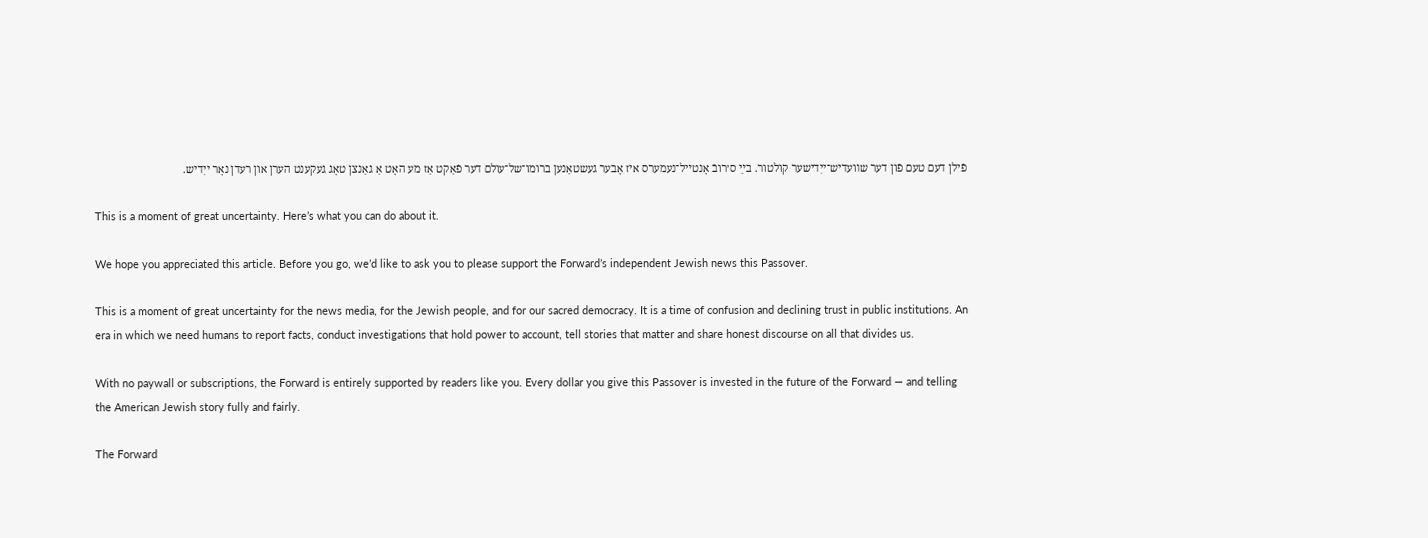פֿילן דעם טעם פֿון דער שװעדיש־ייִדישער קולטור. בײַ ס׳רובֿ אָנטײל־נעמערס איז אָבער געשטאַנען ברומו־של־עולם דער פֿאַקט אַז מע האָט אַ גאַנצן טאָג געקענט הערן און רעדן נאָר ייִדיש.

This is a moment of great uncertainty. Here’s what you can do about it.

We hope you appreciated this article. Before you go, we’d like to ask you to please support the Forward’s independent Jewish news this Passover.

This is a moment of great uncertainty for the news media, for the Jewish people, and for our sacred democracy. It is a time of confusion and declining trust in public institutions. An era in which we need humans to report facts, conduct investigations that hold power to account, tell stories that matter and share honest discourse on all that divides us.

With no paywall or subscriptions, the Forward is entirely supported by readers like you. Every dollar you give this Passover is invested in the future of the Forward — and telling the American Jewish story fully and fairly.

The Forward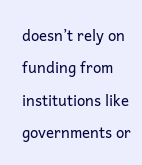doesn’t rely on funding from institutions like governments or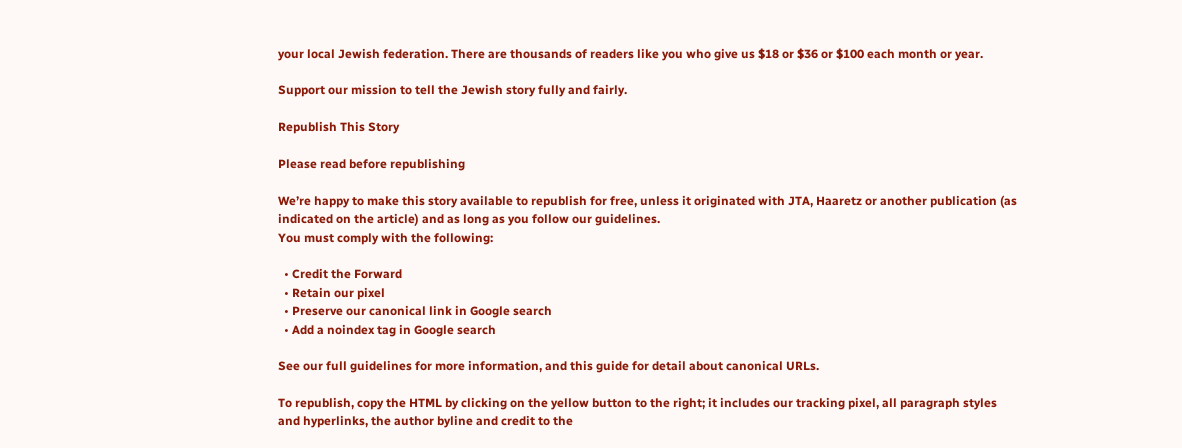your local Jewish federation. There are thousands of readers like you who give us $18 or $36 or $100 each month or year.

Support our mission to tell the Jewish story fully and fairly.

Republish This Story

Please read before republishing

We’re happy to make this story available to republish for free, unless it originated with JTA, Haaretz or another publication (as indicated on the article) and as long as you follow our guidelines.
You must comply with the following:

  • Credit the Forward
  • Retain our pixel
  • Preserve our canonical link in Google search
  • Add a noindex tag in Google search

See our full guidelines for more information, and this guide for detail about canonical URLs.

To republish, copy the HTML by clicking on the yellow button to the right; it includes our tracking pixel, all paragraph styles and hyperlinks, the author byline and credit to the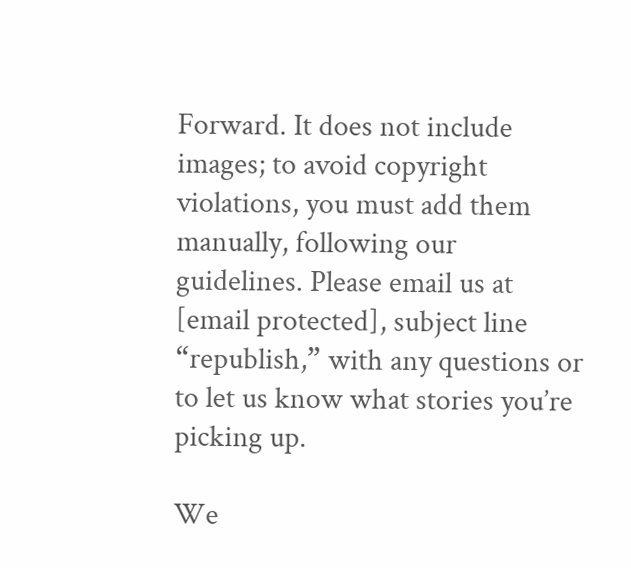Forward. It does not include images; to avoid copyright violations, you must add them manually, following our guidelines. Please email us at [email protected], subject line “republish,” with any questions or to let us know what stories you’re picking up.

We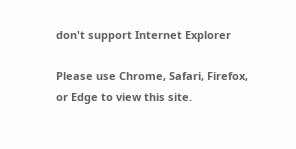don't support Internet Explorer

Please use Chrome, Safari, Firefox, or Edge to view this site.